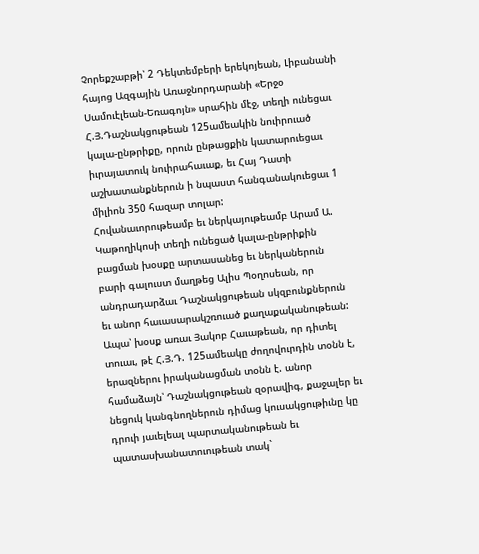Չորեքշաբթի՝ 2 Դեկտեմբերի երեկոյեան, Լիբանանի հայոց Ազգային Առաջնորդարանի «Երջօ Սամուէլեան-Եռագոյն» սրահին մէջ, տեղի ունեցաւ Հ.Յ.Դաշնակցութեան 125ամեակին նուիրուած կալա-ընթրիքը, որուն ընթացքին կատարուեցաւ իւրայատուկ նուիրահաւաք, եւ Հայ Դատի աշխատանքներուն ի նպաստ հանգանակուեցաւ 1 միլիոն 350 հազար տոլար:
Հովանաւորութեամբ եւ ներկայութեամբ Արամ Ա. Կաթողիկոսի տեղի ունեցած կալա-ընթրիքին բացման խօսքը արտասանեց եւ ներկաներուն բարի գալուստ մաղթեց Ալիս Պօղոսեան, որ անդրադարձաւ Դաշնակցութեան սկզբունքներուն եւ անոր հաւասարակշռուած քաղաքականութեան:
Ապա՝ խօսք առաւ Յակոբ Հաւաթեան, որ դիտել տուաւ, թէ Հ.Յ.Դ. 125ամեակը ժողովուրդին տօնն է, երազներու իրականացման տօնն է. անոր համաձայն՝ Դաշնակցութեան զօրավիգ, քաջալեր եւ նեցուկ կանգնողներուն դիմաց կուսակցութիւնը կը դրուի յաւելեալ պարտականութեան եւ պատասխանատուութեան տակ`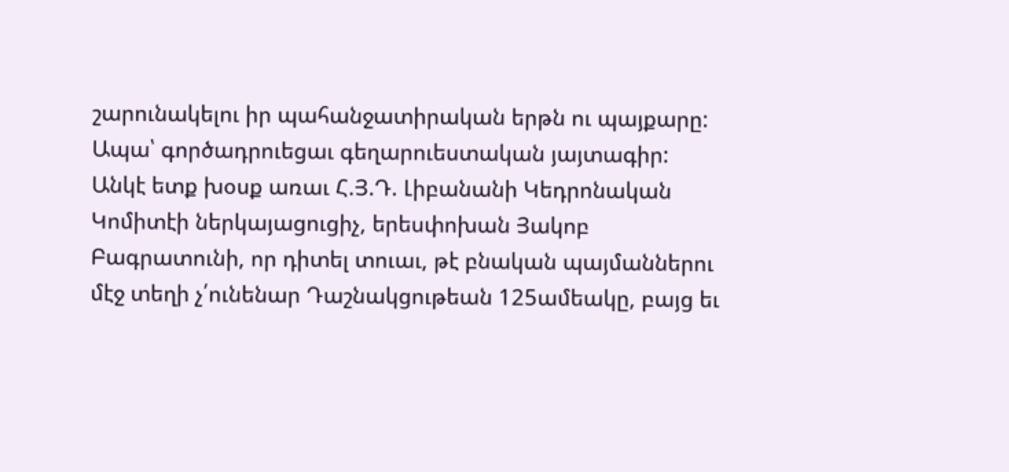շարունակելու իր պահանջատիրական երթն ու պայքարը:
Ապա՝ գործադրուեցաւ գեղարուեստական յայտագիր: Անկէ ետք խօսք առաւ Հ.Յ.Դ. Լիբանանի Կեդրոնական Կոմիտէի ներկայացուցիչ, երեսփոխան Յակոբ Բագրատունի, որ դիտել տուաւ, թէ բնական պայմաններու մէջ տեղի չ՛ունենար Դաշնակցութեան 125ամեակը, բայց եւ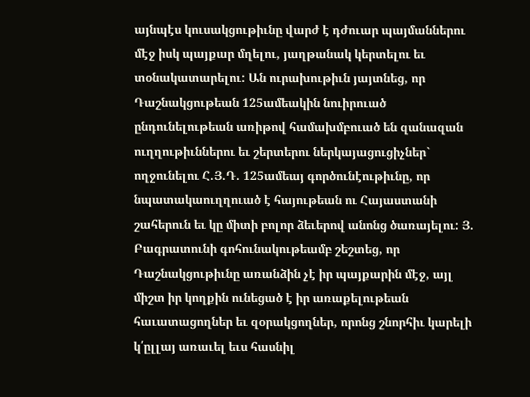այնպէս կուսակցութիւնը վարժ է դժուար պայմաններու մէջ իսկ պայքար մղելու, յաղթանակ կերտելու եւ տօնակատարելու: Ան ուրախութիւն յայտնեց, որ Դաշնակցութեան 125ամեակին նուիրուած ընդունելութեան առիթով համախմբուած են զանազան ուղղութիւններու եւ շերտերու ներկայացուցիչներ` ողջունելու Հ.Յ.Դ. 125ամեայ գործունէութիւնը, որ նպատակաուղղուած է հայութեան ու Հայաստանի շահերուն եւ կը միտի բոլոր ձեւերով անոնց ծառայելու: Յ. Բագրատունի գոհունակութեամբ շեշտեց, որ Դաշնակցութիւնը առանձին չէ իր պայքարին մէջ, այլ միշտ իր կողքին ունեցած է իր առաքելութեան հաւատացողներ եւ զօրակցողներ, որոնց շնորհիւ կարելի կ՛ըլլայ առաւել եւս հասնիլ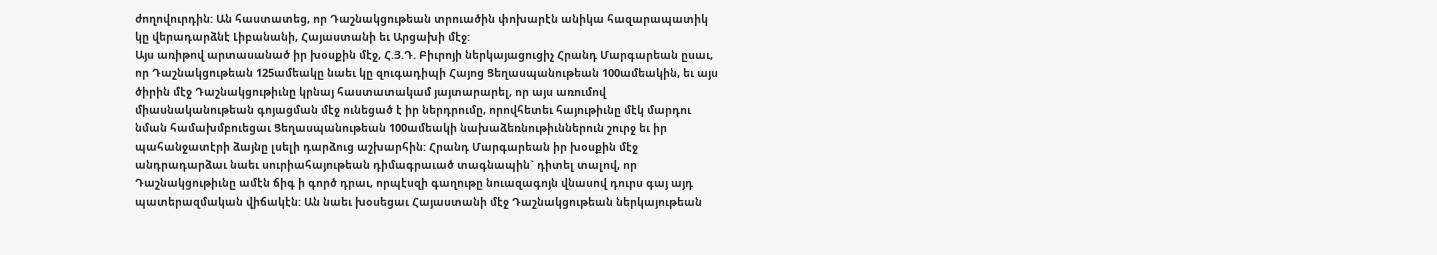ժողովուրդին: Ան հաստատեց, որ Դաշնակցութեան տրուածին փոխարէն անիկա հազարապատիկ կը վերադարձնէ Լիբանանի, Հայաստանի եւ Արցախի մէջ:
Այս առիթով արտասանած իր խօսքին մէջ, Հ.Յ.Դ. Բիւրոյի ներկայացուցիչ Հրանդ Մարգարեան ըսաւ, որ Դաշնակցութեան 125ամեակը նաեւ կը զուգադիպի Հայոց Ցեղասպանութեան 100ամեակին, եւ այս ծիրին մէջ Դաշնակցութիւնը կրնայ հաստատակամ յայտարարել, որ այս առումով միասնականութեան գոյացման մէջ ունեցած է իր ներդրումը, որովհետեւ հայութիւնը մէկ մարդու նման համախմբուեցաւ Ցեղասպանութեան 100ամեակի նախաձեռնութիւններուն շուրջ եւ իր պահանջատէրի ձայնը լսելի դարձուց աշխարհին: Հրանդ Մարգարեան իր խօսքին մէջ անդրադարձաւ նաեւ սուրիահայութեան դիմագրաւած տագնապին` դիտել տալով, որ Դաշնակցութիւնը ամէն ճիգ ի գործ դրաւ, որպէսզի գաղութը նուազագոյն վնասով դուրս գայ այդ պատերազմական վիճակէն: Ան նաեւ խօսեցաւ Հայաստանի մէջ Դաշնակցութեան ներկայութեան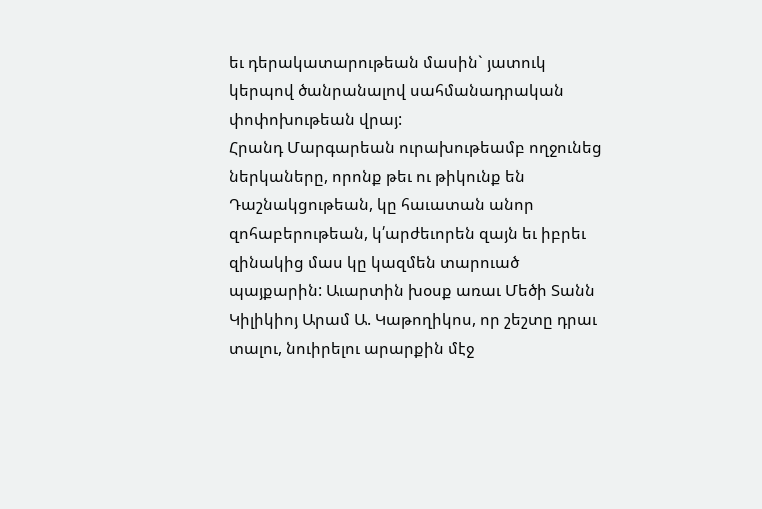եւ դերակատարութեան մասին` յատուկ կերպով ծանրանալով սահմանադրական փոփոխութեան վրայ:
Հրանդ Մարգարեան ուրախութեամբ ողջունեց ներկաները, որոնք թեւ ու թիկունք են Դաշնակցութեան, կը հաւատան անոր զոհաբերութեան, կ՛արժեւորեն զայն եւ իբրեւ զինակից մաս կը կազմեն տարուած պայքարին: Աւարտին խօսք առաւ Մեծի Տանն Կիլիկիոյ Արամ Ա. Կաթողիկոս, որ շեշտը դրաւ տալու, նուիրելու արարքին մէջ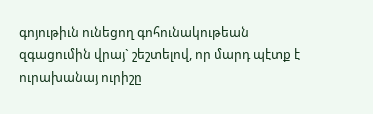գոյութիւն ունեցող գոհունակութեան զգացումին վրայ` շեշտելով, որ մարդ պէտք է ուրախանայ ուրիշը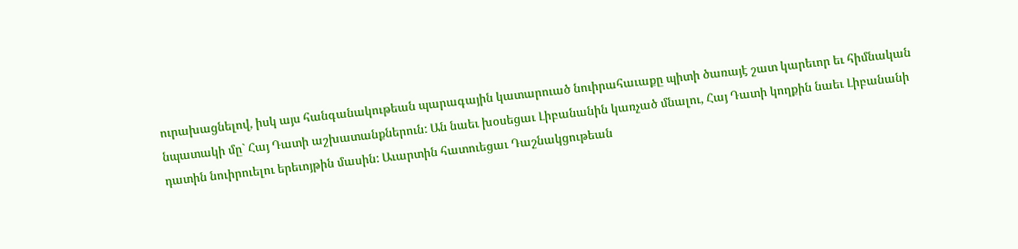ուրախացնելով, իսկ այս հանգանակութեան պարագային կատարուած նուիրահաւաքը պիտի ծառայէ շատ կարեւոր եւ հիմնական նպատակի մը` Հայ Դատի աշխատանքներուն: Ան նաեւ խօսեցաւ Լիբանանին կառչած մնալու, Հայ Դատի կողքին նաեւ Լիբանանի դատին նուիրուելու երեւոյթին մասին: Աւարտին հատուեցաւ Դաշնակցութեան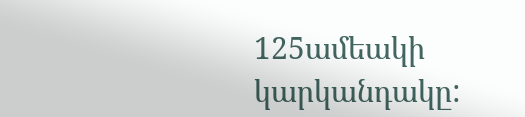125ամեակի կարկանդակը: